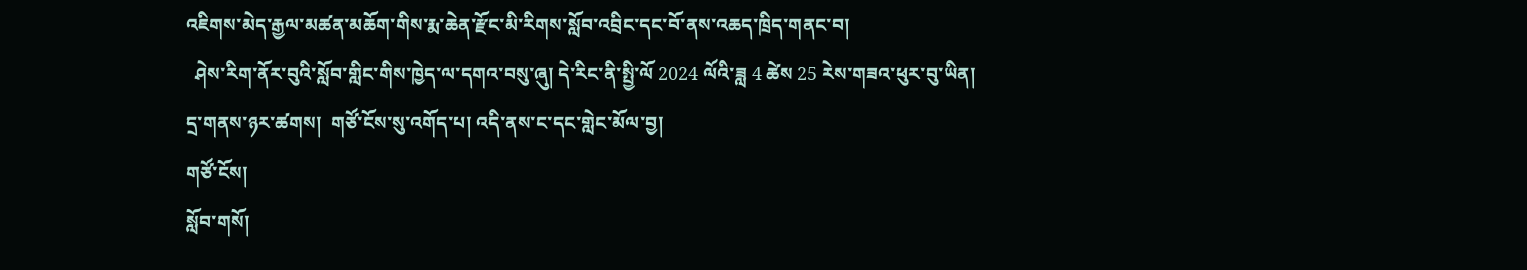འཇིགས་མེད་རྒྱལ་མཚན་མཆོག་གིས་རྨ་ཆེན་རྫོང་མི་རིགས་སློབ་འབྲིང་དང་བོ་ནས་འཆད་ཁྲིད་གནང་བ།
  ཤེས་རིག་ནོར་བུའི་སློབ་གླིང་གིས་ཁྱེད་ལ་དགའ་བསུ་ཞུ། དེ་རིང་ནི་སྤྱི་ལོ 2024 ལོའི་ཟླ 4 ཚེས 25 རེས་གཟའ་ཕུར་བུ་ཡིན། དྲ་གནས་ཉར་ཚགས།  གཙོ་ངོས་སུ་འགོད་པ། འདི་ནས་ང་དང་གླེང་མོལ་བྱ།
གཙོ་ངོས།
སློབ་གསོ།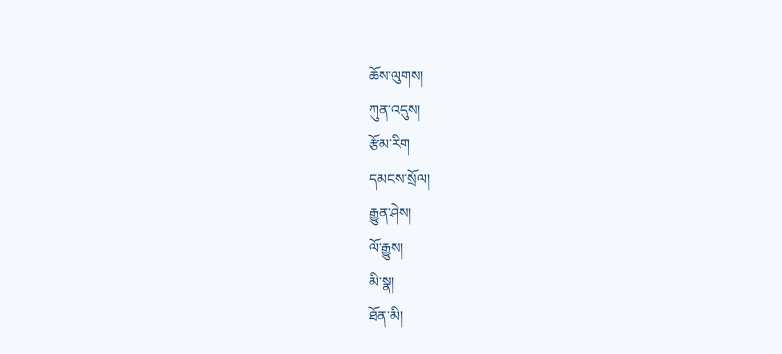ཆོས་ལུགས།
ཀུན་འདུས།
རྩོམ་རིག
དམངས་སྲོལ།
རྒྱུན་ཤེས།
ལོ་རྒྱུས།
མི་སྣ།
ཐོན་མི།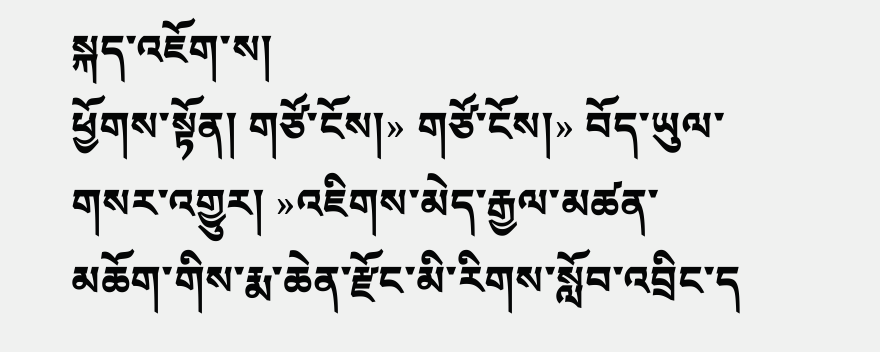སྐད་འཇོག་ས།
ཕྱོགས་སྟོན། གཙོ་ངོས།» གཙོ་ངོས།» བོད་ཡུལ་གསར་འགྱུར། »འཇིགས་མེད་རྒྱལ་མཚན་མཆོག་གིས་རྨ་ཆེན་རྫོང་མི་རིགས་སློབ་འབྲིང་ད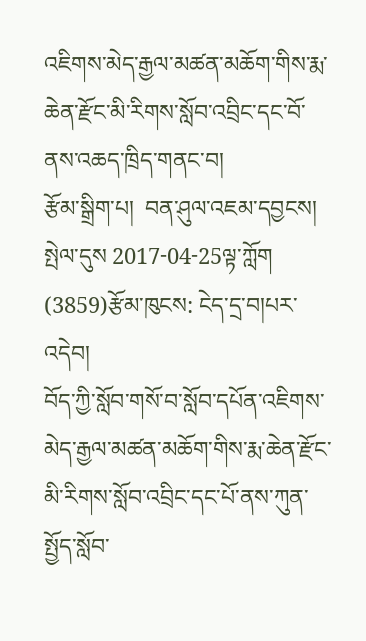འཇིགས་མེད་རྒྱལ་མཚན་མཆོག་གིས་རྨ་ཆེན་རྫོང་མི་རིགས་སློབ་འབྲིང་དང་བོ་ནས་འཆད་ཁྲིད་གནང་བ།
རྩོམ་སྒྲིག་པ།  བན་ཤུལ་འཇམ་དབྱངས། སྤེལ་དུས 2017-04-25ལྟ་ཀློག (3859)རྩོམ་ཁུངས: ངེད་དྲ་བ།པར་འདེབ།
བོད་ཀྱི་སློབ་གསོ་བ་སློབ་དཔོན་འཇིགས་མེད་རྒྱལ་མཚན་མཆོག་གིས་རྨ་ཆེན་རྫོང་མི་རིགས་སློབ་འབྲིང་དང་པོ་ནས་ཀུན་སྤྱོད་སློབ་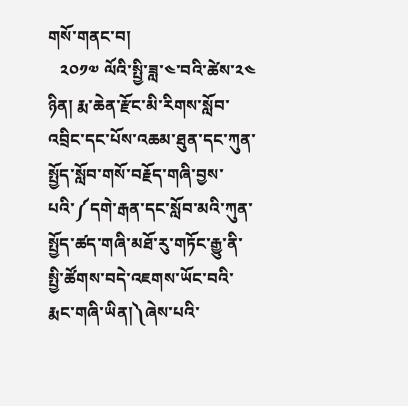གསོ་གནང་བ།
   ༢༠༡༧ ལོའི་སྤྱི་ཟླ་༤་བའི་ཚེས་༢༤ ཉིན། རྨ་ཆེན་རྫོང་མི་རིགས་སློབ་འབྲིང་དང་པོས་འཆམ་ཐུན་དང་ཀུན་སྤྱོད་སློབ་གསོ་བརྗོད་གཞི་བྱས་པའི་༼དགེ་རྒན་དང་སློབ་མའི་ཀུན་སྤྱོད་ཚད་གཞི་མཐོ་རུ་གཏོང་རྒྱུ་ནི་སྤྱི་ཚོགས་བདེ་འཇགས་ཡོང་བའི་རྨང་གཞི་ཡིན།༽ཞེས་པའི་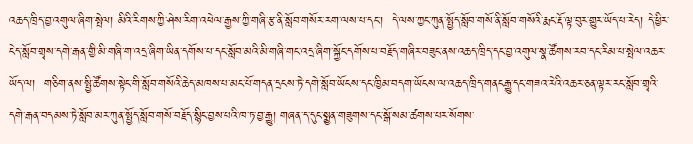འཆད་ཁྲིད་བྱ་འགུལ་ཞིག་སྤེལ། མིའི་རིགས་ཀྱི་ཤེས་རིག་འཕེལ་རྒྱས་ཀྱི་གཞི་རྩ་ནི་སློབ་གསོར་རག་ལས་པ་དང་།  དེ་ལས་ཀྱང་ཀུན་སྤྱོད་སློབ་གསོ་ནི་སློབ་གསོའི་རྨང་རྡོ་ལྟ་བུར་གྱུར་ཡོད་པ་རེད། དེ་ཕྱིར་ངེད་སློབ་གྲྭས་དགེ་རྒན་གྱི་མི་གཞི་ག་འདྲ་ཞིག་ཡིན་དགོས་པ་དང་སློབ་མའི་མི་གཞི་གང་འདྲ་ཞིག་སྐྱོང་དགོས་པ་བརྗོད་གཞིར་བཟུང་ནས་འཆད་ཁྲིད་དང་བྱ་འགུལ་སྣ་ཚོགས་རབ་དང་རིམ་པ་སྤེལ་འཆར་ཡོད་ལ།  གཅིག་ནས་སྤྱི་ཚོགས་སྟེང་གི་སློབ་གསོའི་ཆེད་མཁས་པ་མང་པོ་གདན་དྲངས་ཏེ་དགེ་སློབ་ཡོངས་དང་ཁྱིམ་བདག་ཡོངས་ལ་འཆད་ཁྲིད་གནངརྒྱུ་དང་གཟའ་རེའི་འཆར་ཅན་ལྟར་རང་སློབ་གྲྭའི་དགེ་རྒན་བདམས་ཏེ་སློབ་མར་ཀུན་སྤྱོད་སློབ་གསོ་བརྗོད་སྙིང་བྱས་པའི་ཁ་ཏ་བྱ་རྒྱུ། གཞན་ད་དུང་སྨྱན་གཟུགས་དང་སྒོ་སམ་ཚགས་པར་སོགས་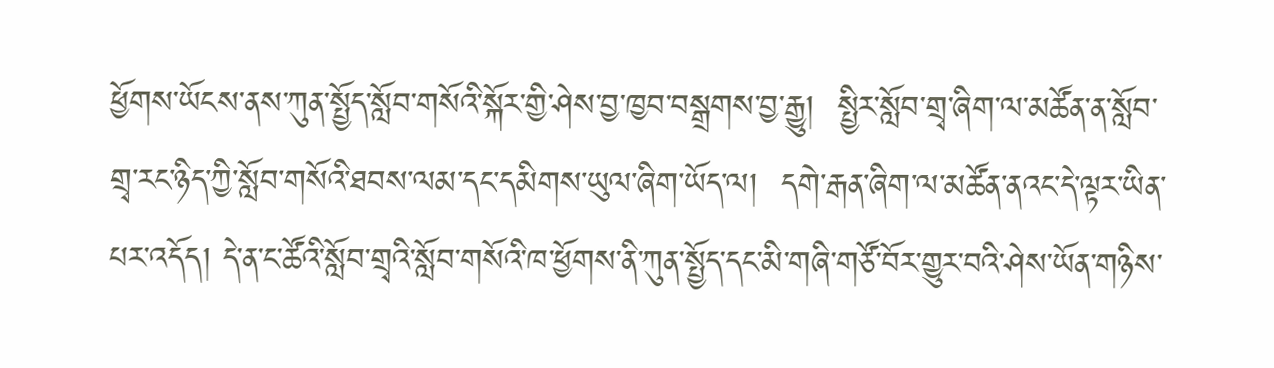ཕྱོགས་ཡོངས་ནས་ཀུན་སྤྱོད་སློབ་གསོའི་སྐོར་གྱི་ཤེས་བྱ་ཁྱབ་བསྒྲགས་བྱ་རྒྱུ།  སྤྱིར་སློབ་གྲྭ་ཞིག་ལ་མཚོན་ན་སློབ་གྲྭ་རང་ཉིད་ཀྱི་སློབ་གསོའི་ཐབས་ལམ་དང་དམིགས་ཡུལ་ཞིག་ཡོད་ལ།  དགེ་རྒན་ཞིག་ལ་མཚོན་ནའང་དེ་ལྟར་ཡིན་པར་འདོད། དེ་ན་ང་ཚོའི་སློབ་གྲྭའི་སློབ་གསོའི་ཁ་ཕྱོགས་ནི་ཀུན་སྤྱོད་དང་མི་གཞི་གཙོ་བོར་གྱུར་བའི་ཤེས་ཡོན་གཉིས་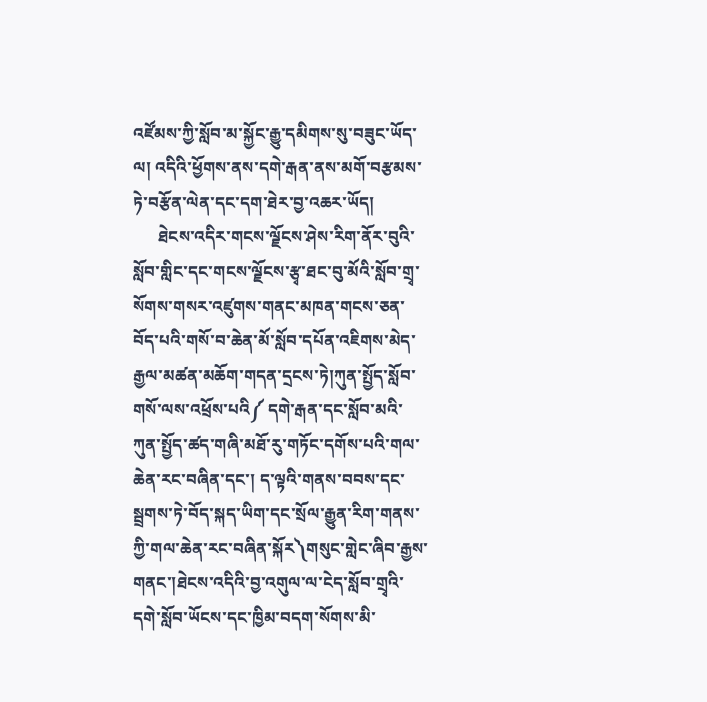འཛོམས་ཀྱི་སློབ་མ་སྐྱོང་རྒྱུ་དམིགས་སུ་བཟུང་ཡོད་ལ། འདིའི་ཕྱོགས་ནས་དགེ་རྒན་ནས་མགོ་བརྩམས་ཏེ་བརྩོན་ལེན་དང་དག་ཐེར་བྱ་འཆར་ཡོད།
      ཐེངས་འདིར་གངས་ལྗོངས་ཤེས་རིག་ནོར་བུའི་སློབ་གླིང་དང་གངས་ལྗོངས་རྩྭ་ཐང་བུ་མོའི་སློབ་གྲྭ་སོགས་གསར་འཛུགས་གནང་མཁན་གངས་ཅན་བོད་པའི་གསོ་བ་ཆེན་མོ་སློབ་དཔོན་འཇིགས་མེད་རྒྱལ་མཚན་མཆོག་གདན་དྲངས་ཏེ།ཀུན་སྤྱོད་སློབ་གསོ་ལས་འཕྲོས་པའི༼ དགེ་རྒན་དང་སློབ་མའི་ཀུན་སྤྱོད་ཚད་གཞི་མཐོ་རུ་གཏོང་དགོས་པའི་གལ་ཆེན་རང་བཞིན་དང་། ད་ལྟའི་གནས་བབས་དང་སྦྲགས་ཏེ་བོད་སྐད་ཡིག་དང་སྲོལ་རྒྱུན་རིག་གནས་ཀྱི་གལ་ཆེན་རང་བཞིན་སྐོར༽གསུང་གླེང་ཞིབ་རྒྱས་གནང་།ཐེངས་འདིའི་བྱ་འགུལ་ལ་ངེད་སློབ་གྲྭའི་དགེ་སློབ་ཡོངས་དང་ཁྱིམ་བདག་སོགས་མི་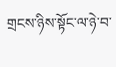གྲངས་ཉིས་སྟོང་ལ་ཉེ་བ་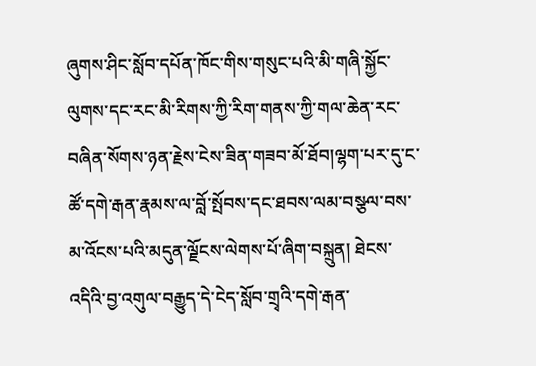ཞུགས་ཤིང་སློབ་དཔོན་ཁོང་གིས་གསུང་པའི་མི་གཞི་སྐྱོང་ལུགས་དང་རང་མི་རིགས་ཀྱི་རིག་གནས་ཀྱི་གལ་ཆེན་རང་བཞིན་སོགས་ཉན་རྗེས་ངེས་ཟིན་གཟབ་མོ་ཐོབ།ལྷག་པར་དུ་ང་ཚོ་དགེ་རྒན་རྣམས་ལ་བློ་སྤོབས་དང་ཐབས་ལམ་བསྩལ་བས་མ་འོངས་པའི་མདུན་ལྗོངས་ལེགས་པོ་ཞིག་བསྐྲུན། ཐེངས་འདིའི་བྱ་འགུལ་བརྒྱུད་དེ་ངེད་སློབ་གྲྭའི་དགེ་རྒན་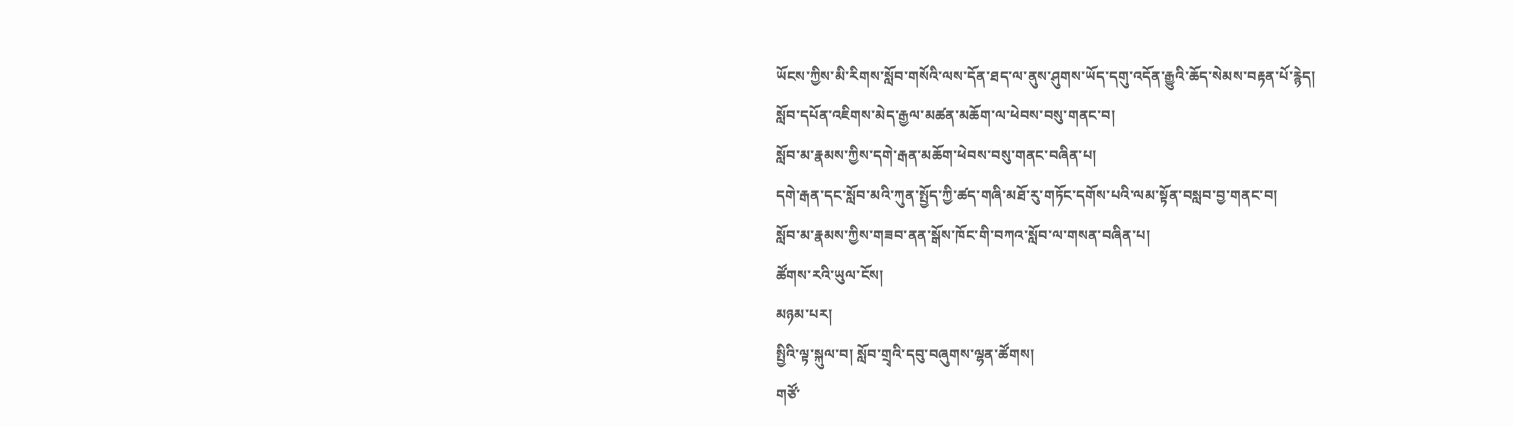ཡོངས་ཀྱིས་མི་རིགས་སློབ་གསོའི་ལས་དོན་ཐད་ལ་ནུས་ཤུགས་ཡོད་དགུ་འདོན་རྒྱུའི་ཆོད་སེམས་བརྟན་པོ་རྙེད།
སློབ་དཔོན་འཇིགས་མེད་རྒྱལ་མཚན་མཆོག་ལ་ཕེབས་བསུ་གནང་བ།
སློབ་མ་རྣམས་ཀྱིས་དགེ་རྒན་མཆོག་ཕེབས་བསུ་གནང་བཞིན་པ།
དགེ་རྒན་དང་སློབ་མའི་ཀུན་སྤྱོད་ཀྱི་ཚད་གཞི་མཐོ་རུ་གཏོང་དགོས་པའི་ལམ་སྟོན་བསླབ་བྱ་གནང་བ།
སློབ་མ་རྣམས་ཀྱིས་གཟབ་ནན་སྒོས་ཁོང་གི་བཀའ་སློབ་ལ་གསན་བཞིན་པ།
ཚོགས་རའི་ཡུལ་ངོས།
མཉམ་པར།
སྤྱིའི་ལྟ་སྐུལ་བ། སློབ་གྲྭའི་དབུ་བཞུགས་ལྷན་ཚོགས།
གཙོ་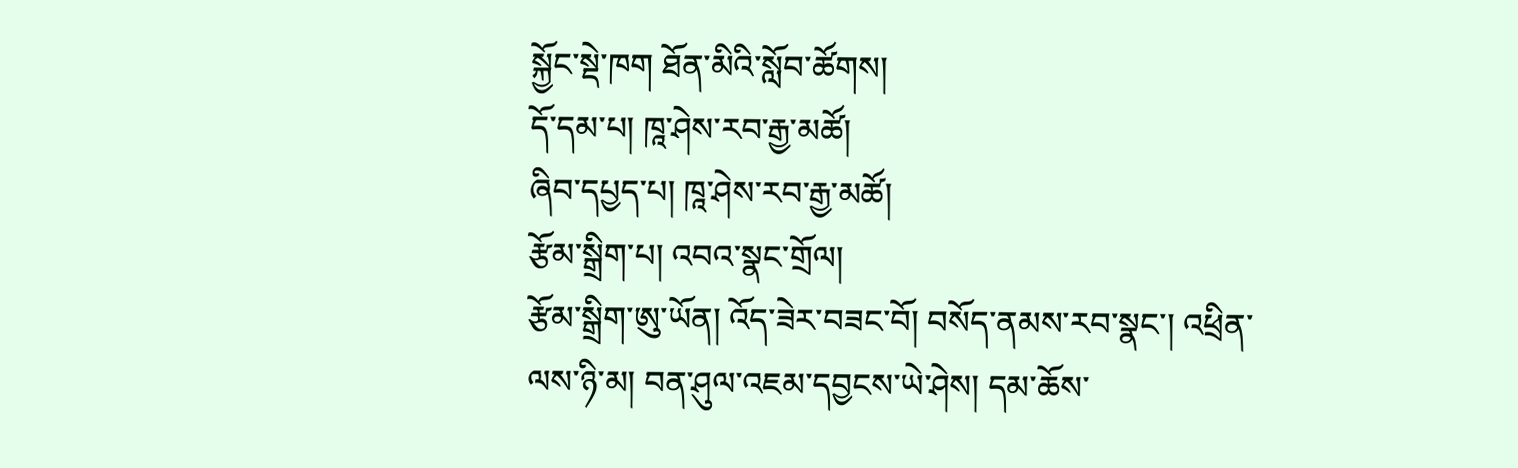སྐྱོང་སྡེ་ཁག ཐོན་མིའི་སློབ་ཚོགས།
དོ་དམ་པ། ཁཱ་ཤེས་རབ་རྒྱ་མཚོ།
ཞིབ་དཔྱད་པ། ཁཱ་ཤེས་རབ་རྒྱ་མཚོ།
རྩོམ་སྒྲིག་པ། འབའ་སྣང་གྲོལ།
རྩོམ་སྒྲིག་ཨུ་ཡོན། འོད་ཟེར་བཟང་བོ། བསོད་ནམས་རབ་སྣང་། འཕྲིན་ལས་ཉི་མ། བན་ཤུལ་འཇམ་དབྱངས་ཡེ་ཤེས། དམ་ཆོས་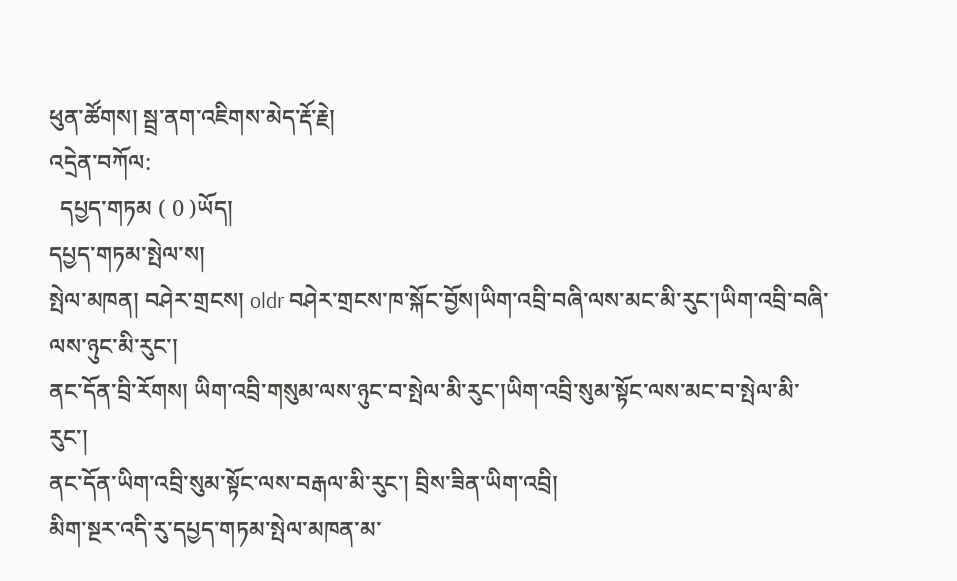ཕུན་ཚོགས། སྦྲ་ནག་འཇིགས་མེད་རྡོ་རྗེ།
འདྲེན་བཀོལ:
  དཔྱད་གཏམ ( 0 )ཡོད།
དཔྱད་གཏམ་སྤེལ་ས།
སྤེལ་མཁན། བཤེར་གྲངས། oldr བཤེར་གྲངས་ཁ་སྐོང་བྱོས།ཡིག་འབྲི་བཞི་ལས་མང་མི་རུང་།ཡིག་འབྲི་བཞི་ལས་ཉུང་མི་རུང་།
ནང་དོན་བྲི་རོགས། ཡིག་འབྲི་གསུམ་ལས་ཉུང་བ་སྤེལ་མི་རུང་།ཡིག་འབྲི་སུམ་སྟོང་ལས་མང་བ་སྤེལ་མི་རུང་།
ནང་དོན་ཡིག་འབྲི་སུམ་སྟོང་ལས་བརྒལ་མི་རུང་། བྲིས་ཟིན་ཡིག་འབྲི།
མིག་སྔར་འདི་རུ་དཔྱད་གཏམ་སྤེལ་མཁན་མ་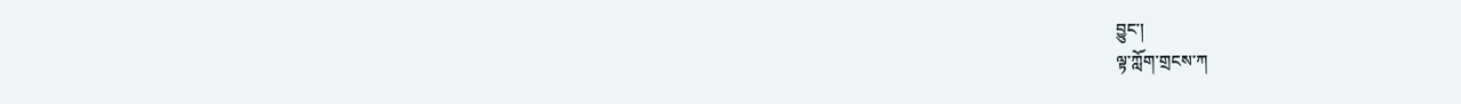བྱུང་།
ལྟ་ཀློག་གྲངས་ཀ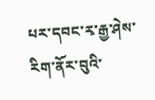པར་དབང་རྭ་རྒྱ་ཤེས་རིག་ནོར་བུའི་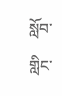སློབ་གླིང་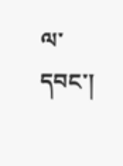ལ་དབང་།